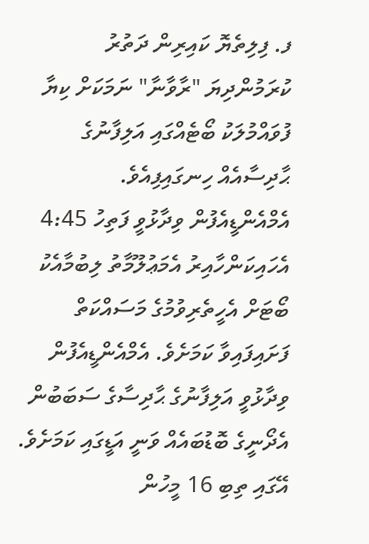ފ. ފިލިތެޔޮ ކައިރިން ދަތުރު ކުރަމުންދިޔަ "ރާވާނާ" ނަމަކަށް ކިޔާ ފުވައްމުލަކު ބޯޓެއްގައި އަލިފާނުގެ ޙާދިސާއެއް ހިނގައިފިއެވެ.
އެމްއެންޑީއެފުން ވިދާޅުވީ ފަތިހު 4:45 އެހައިކަންހާއިރު އެމަޢުލޫމާތު ލިބުމާއެކު ބޯޓަށް އެހީތެރިވުމުގެ މަސައްކަތް ފަށައިފައިވާ ކަމަށެވެ. އެމްއެންޑީއެފުން ވިދާޅުވީ އަލިފާނުގެ ޙާދިސާގެ ސަބަބުން އެދޯނީގެ ބޮޑުބައެއް ވަނީ އަޑީގައި ކަމަށެވެ. އޭގައި ތިބި 16 މީހުން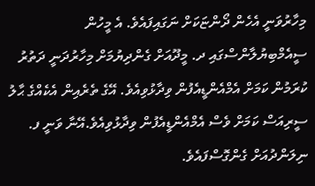މިހާރުވަނީ އެހެން ދޯންޏަކަށް ނަގައިފައެވެ. އެ މީހުން ސީއެމްބިޔުލާންސްގައި ދ. މީދޫއަށް ގެންދިޔުމަށް މިހާރުދަނީ ދަތުރު ކުރަމުން ކަމަށް އެމްއެންޑީއެފުން ވިދާޅުވިއެވެ. އޭގެ ތެރެއިން އެކެއްގެ ޙާލު ސީރިއަސް ކަމަށް ވެސް އެމްއެންޑީއެފުން ވިދާޅުވިއެވެ.އޭނާ ވަނީ ފ. ނިލަންދުއަށް ގެންގޮސްފައެވެ.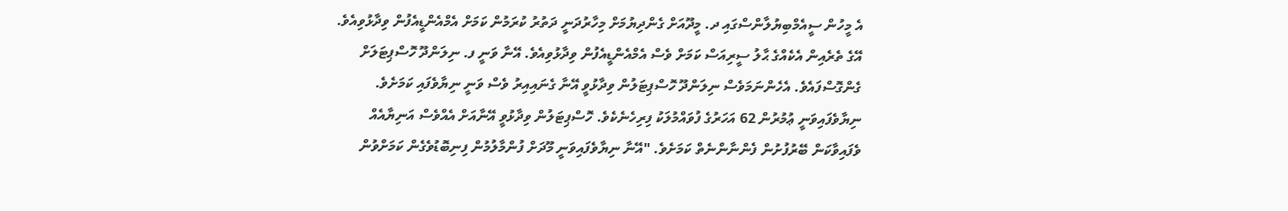އެ މީހުން ސީއެމްބިޔުލާންސްގައި ދ. މީދޫއަށް ގެންދިޔުމަށް މިހާރުދަނީ ދަތުރު ކުރަމުން ކަމަށް އެމްއެންޑީއެފުން ވިދާޅުވިއެވެ. އޭގެ ތެރެއިން އެކެއްގެ ޙާލު ސީރިއަސް ކަމަށް ވެސް އެމްއެންޑީއެފުން ވިދާޅުވިއެވެ. އޭނާ ވަނީ ފ. ނިލަންދޫ ހޮސްޕިޓަލަށް ގެންގޮސްފައެވެ. އެހެންނަމަވެސް ނިލަންދޫ ހޮސްޕިޓަލުން ވިދާޅުވީ އޭނާ ގެނައިއިރު ވެސް ވަނީ ނިޔާވެފައި ކަމަށެވެ.
ނިޔާވެފައިވަނީ ޢުމުރުން 62 އަހަރުގެ ފުވައްމުލަކު ފިރިހެނެކެވެ. ހޮސްޕިޓަލުން ވިދާޅުވީ އޭނާއަށް އެއްވެސް އަނިޔާއެއް ވެފައިވާކަން ބޭރުފުށުން ފެންނާންނެތް ކަމަށެވެ. "އޭނާ ނިޔާވެފައިވަނީ މޫދަށް ފުންމާލުމުން ފިނިބޮޑުވެގެން ކަމަށްވުން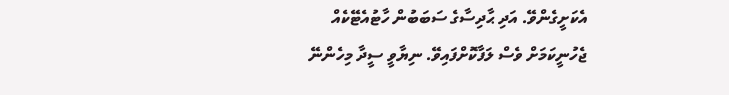އެކަށީގެންވޭ. އަދި ޙާދިސާގެ ސަބަބުން ހާޓުއެޓޭކެއް ޖެހުނީކަމަށް ވެސް ލަފާކޮށްފައިވޭ. ނިޔާވީ ސީދާ މިހެންނޭ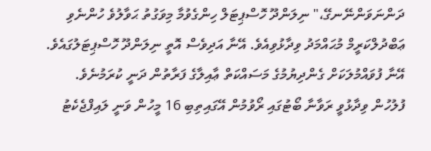ދަންނަވަންނޭނގޭ،" ނިލަންދޫ ހޮސްޕިޓަލް ހިންގެވުމާ މިވަގުތު ޙަވާލުވެ ހުންނެވި ޢަބްދުލްކަރީމް މުޙައްމަދު ވިދާޅުވިއެވެ. އޭނާ އަދިވެސް އޮތީ ނިލަންދޫ ހޮސްޕިޓަލުގައެވެ. އޭނާ ފުވައްމުލަކަށް ގެންދިޔުމުގެ މަސައްކަތް ޢާއިލާގެ ފަރާތުން ދަނީ ކުރަމުނެވެ.
ފުލުހުން ވިދާޅުވީ ރަވާނާ ބޯޓުގައި ރޯވުމުން އޭގައިތިބި 16 މީހުން ވަނީ ލައިފްޖެކެޓު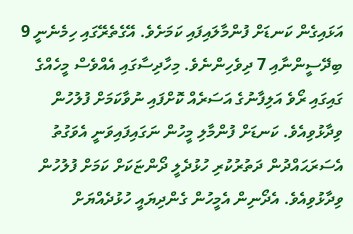އަޅައިގެން ކަނޑަށް ފުންމާލައިފައި ކަމަށެވެ. އޭގެތެރޭގައި ހިމެނެނީ 9 ބިދޭސީންނާއި 7 ދިވެހިންނެވެ. މިހާދިސާގައި އެއްވެސް މީހެއްގެ ގައިގައި ރޯވެ އަލިފާނުގެ އަސަރެއް ކޮށްފައި ނުވާކަމަށް ފުލުހުން ވިދާޅުވިއެވެ. ކަނޑަށް ފުންމާލި މީހުން ނަގައިފައިވަނީ އެވަގުތު އެސަރަޙައްދުން ދަތުރުކުރި ހުޅުދެލީ ދޯންޏަކަށް ކަމަށް ފުލުހުން ވިދާޅުވިއެވެ. އެދޯނިން އެމީހުން ގެންދިޔައީ ހުޅުދެއްޔަށް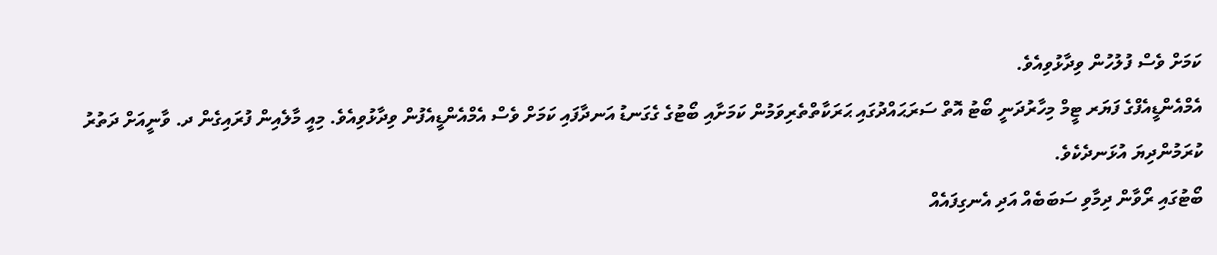ކަމަށް ވެސް ފުލުހުން ވިދާޅުވިއެވެ.
އެމްއެންޑީއެފްގެ ފަޔަރ ޓީމް މިހާރުދަނީ ބޯޓު އޮތް ސަރަޙައްދުގައި ޙަރަކާތްތެރިވަމުން ކަމަށާއި ބޯޓުގެ ގެގަނޑު އަނދާފައި ކަމަށް ވެސް އެމްއެންޑީއެފުން ވިދާޅުވިއެވެ. މިއީ މާލެއިން ފުރައިގެން ދ. ވާނީއަށް ދަތުރު ކުރަމުންދިޔަ އުޅަނދެކެވެ.
ބޯޓުގައި ރޯވާން ދިމާވި ސަބަބެއް އަދި އެނގިފައެއް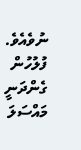ނުވެއެވެ. ފުލުހުން ގެންދަނީ މައްސަލަ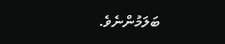ބަލަމުންނެވެ.